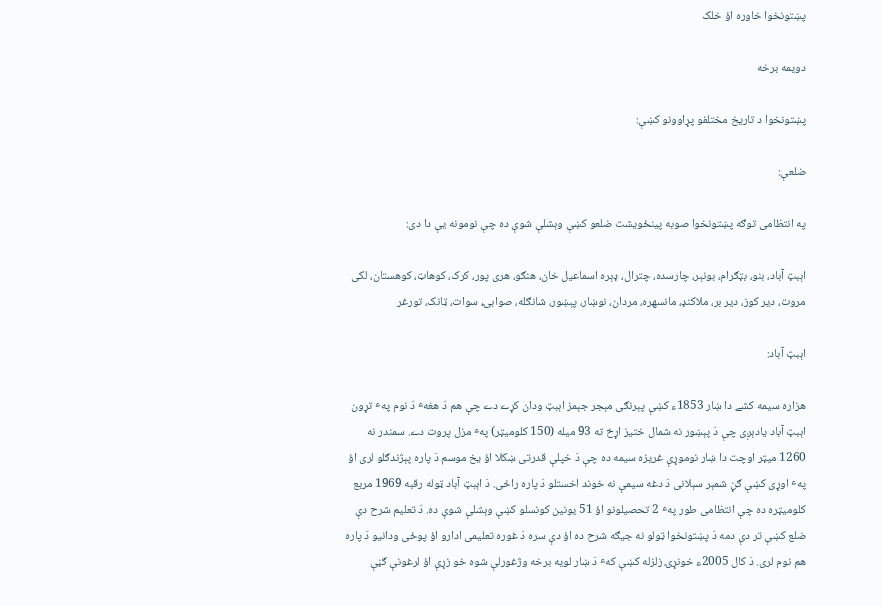پښتونخوا خاوره اؤ خلک

دويمه برخه

پښتونخوا د تاریخ مختلفو پړاوونو کښې:

ضلعې:

په انتظامى توګه پښتونخوا صوبه پينځويشت ضلعو کښې وېشلې شوې ده چې نومونه يې دا دى:

اېبټ آباد، بنو، بټګرام، بونېر، چارسده، چترال، ډېره اسماعيل خان، هنګو، هرى پور، کرک، کوهاټ، کوهستان، لکى مروت، دير کوز، دير بر، ملاکنډ، مانسهره، مردان، نوښار، پېښور، شانګله، صوابۍ، سوات، ټانک، تورغر

اېبټ آباد:

هزاره سيمه کشے دا ښار 1853ء کښې پېرنګى مېجر جېمز اېبټ ودان کړے دے چې هم دَ هغهٴ دَ نوم پهٴ تړون اېبټ آباد يادېږى چې دَ پېښور نه شمال ختيز اړخ ته 93 ميله (150 کلوميټر) پهٴ مزل پروت دے. سمندر نه 1260 ميټر اوچت دا ښار نوموړې غريزه سيمه ده چې دَ خپلې قدرتى ښکلا اؤ يخ موسم دَ پاره پېژندګلو لرى اؤ پهٴ اوړى کښې ګڼ شمېر سېلانى دَ دغه سيمې نه خوند اخستلو دَ پاره راځى. دَ اېبټ آباد ټوله رقبه 1969 مربع کلوميټره ده چې انتظامى طور پهٴ 2 تحصيلونو اؤ 51 يونين کونسلو کښې وېشلې شوې ده. دَ تعليم شرح دې ضلع کښې تر دې دمه دَ پښتونخوا ټولو نه جيګه شرح ده اؤ دې سره دَ غوره تعليمى ادارو اؤ پوځى ودانيو دَ پاره هم نوم لرى. دَ کال 2005ء خونړۍ زلزله کښې کهٴ دَ ښار لويه برخه وژغورلې شوه خو زړې اؤ لرغونې ګڼې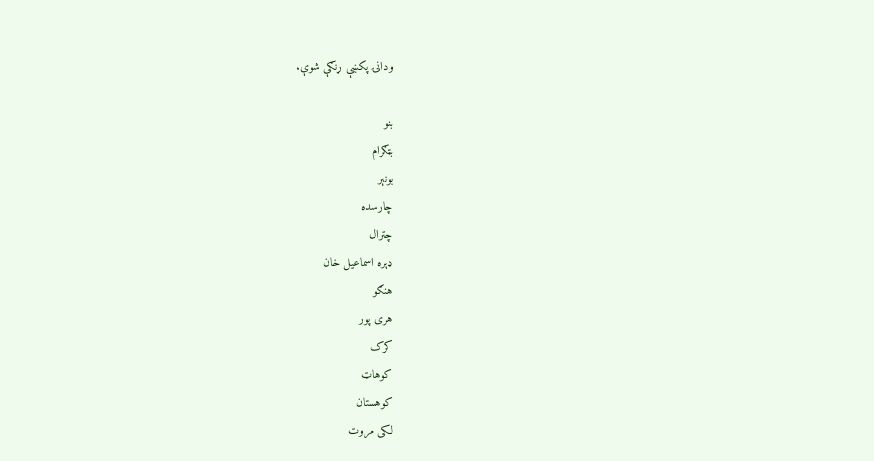ودانۍ پکښې ړنګې شوې.

بنو
بټګرام
بونېر
چارسده
چترال
ډېره اسماعيل خان
هنګو
هرى پور
کرک
کوهاټ
کوهستان
لکى مروت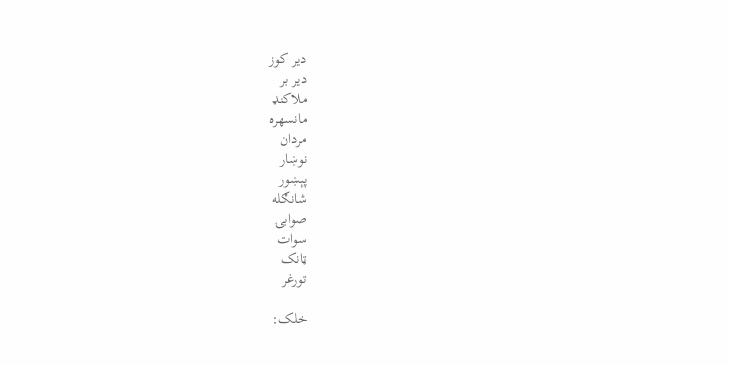دير کوز
دير بر
ملاکنډ
مانسهره
مردان
نوښار
پېښور
شانګله
صوابۍ
سوات
ټانک
تورغر

خلک: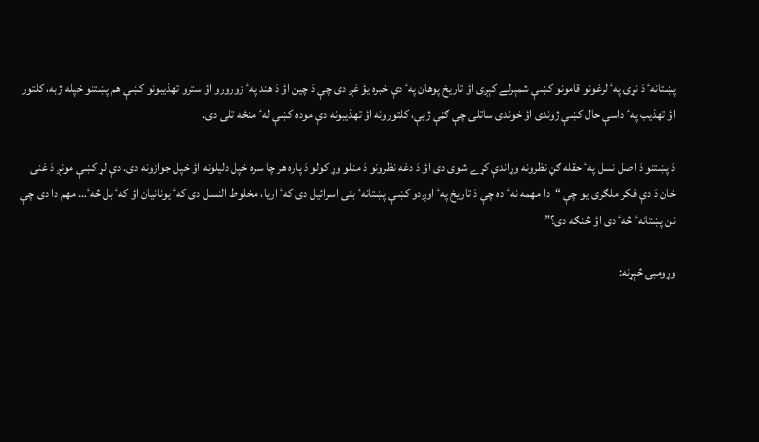پښتانهٴ دَ نړۍ پهٴ لرغونو قامونو کښې شمېرلے کېږى اؤ تاريخ پوهان پهٴ دې خبره يؤ غږ دى چې دَ چين اؤ دَ هند پهٴ زورورو اؤ سترو تهذيبونو کښې هم پښتنو خپله ژبه، کلتور اؤ تهذيب پهٴ داسې حال کښې ژوندى اؤ خوندى ساتلى چې ګڼې ژبې، کلتورونه اؤ تهذيبونه دې موده کښې لهٴ منځه تلى دى.

دَ پښتنو دَ اصل نسل پهٴ حقله ګڼ نظرونه وړاندې کړے شوى دى اؤ دَ دغه نظرونو دَ منلو وړ کولو دَ پاره هر چا سره خپل دليلونه اؤ خپل جوازونه دى. دې لړ کښې مونږ دَ غنى خان دَ دې فکر ملګرى يو چې “دا مهمه نهٴ ده چې دَ تاريخ پهٴ اوږدو کښې پښتانهٴ بنى اسرائيل دى کهٴ اريا، مخلوط النسل دى کهٴ يونانيان اؤ کهٴ بل څهٴ… مهم دا دى چې نن پښتانهٴ څهٴ دى اؤ څنګه دى؟”

وړومبۍ څېړنه: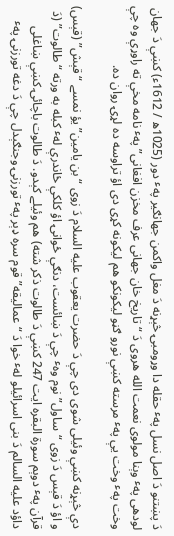دَ پښتنو دَ اصل نسل پهٴ حقله دا وړومبۍ څېړنه دَ مغل واکمن جهانګير پهٴ دور (1025ه‍ / 1612ء) کښې دَ جهان لودهى پهٴ وېنا مولوى نعمت الله هروى دَ “تاريخ خان جهانى عرف مخزن افغانى” پهٴ نامه مخې ته راوړې وه چې وخت پهٴ وخت يې پهٴ مرسته کښې نورو ګڼو ليکونکو هم ليکونه کړى دى اؤ تراوسه ده لړۍ روان ده.

دې څېړنه کښې وئيلى شوى دى چې دَ حضرت يعقوب عليه السلام دَ زوى “بن يامين” يؤ نمسے “قېش” (قېس) و اؤ دَ قېس دَ زوى “ساول” نوم وهٴ چې دَ ښائست، دنګې ځوانۍ اؤ کلکې ځاندرې لهٴ کبله به ورته “طالوت” (دَ قرآن پهٴ دوېم سورة البقره ايت 247 کښې دَ طالوت ذکر شته) هم وئيلے کېدو. دَ طالوت باچائۍ کښې ښاغلى داؤد عليه السالم دَ بنى اسرائيلو لهٴ خوا دَ “عماليقه” قوم سره ډېر پهٴ تورزنۍ وجنګېدل چې دَ دغه تورزنۍ پهٴ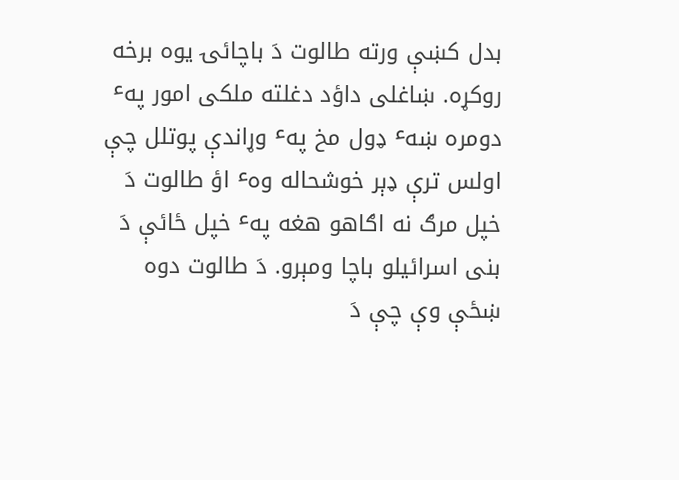بدل کښې ورته طالوت دَ باچائۍ يوه برخه روکړه. ښاغلى داؤد دغلته ملکى امور پهٴ دومره ښهٴ ډول مخ پهٴ وړاندې پوتلل چې اولس ترې ډېر خوشحاله وهٴ اؤ طالوت دَ خپل مرګ نه اګاهو هغه پهٴ خپل ځائې دَ بنى اسرائيلو باچا ومېرو. دَ طالوت دوه ښځې وې چې دَ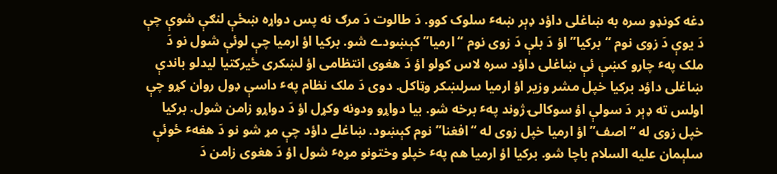دغه کونډو سره به ښاغلى داؤد ډېر ښهٴ سلوک کوو. دَ طالوت دَ مرګ نه پس دواړه ښځې لنګې شوې چې دَ يوې دَ زوى نوم “برکيا” اؤ دَ بلې دَ زوى نوم “ارميا” کېښودے شو. برکيا اؤ ارميا چې لوئې شول نو دَ ملک پهٴ چارو کښې ئې ښاغلى داؤد سره لاس کولو اؤ دَ هغوى انتظامى اؤ لښکرى ځيرکتيا ليدلو باندې ښاغلى داؤد برکيا خپل مشر وزير اؤ ارميا سرلښکر وټاکل. دوى دَ ملک نظام پهٴ داسې ډول روان کړو چې اولس ته ډېر دَ سولې اؤ سوکالۍ ژوند پهٴ برخه شو. بيا دواړو ودونه وکړل اؤ دَ دواړو زامن شول. برکيا خپل زوى له “اصف” اؤ ارميا خپل زوى له “افغنا” نوم کېښود. ښاغلے داؤد چې مړ شو نو دَ هغهٴ ځوئې سلېمان عليه السلام باچا شو. برکيا اؤ ارميا هم پهٴ خپلو وختونو مړهٴ شول اؤ دَ هغوى زامن دَ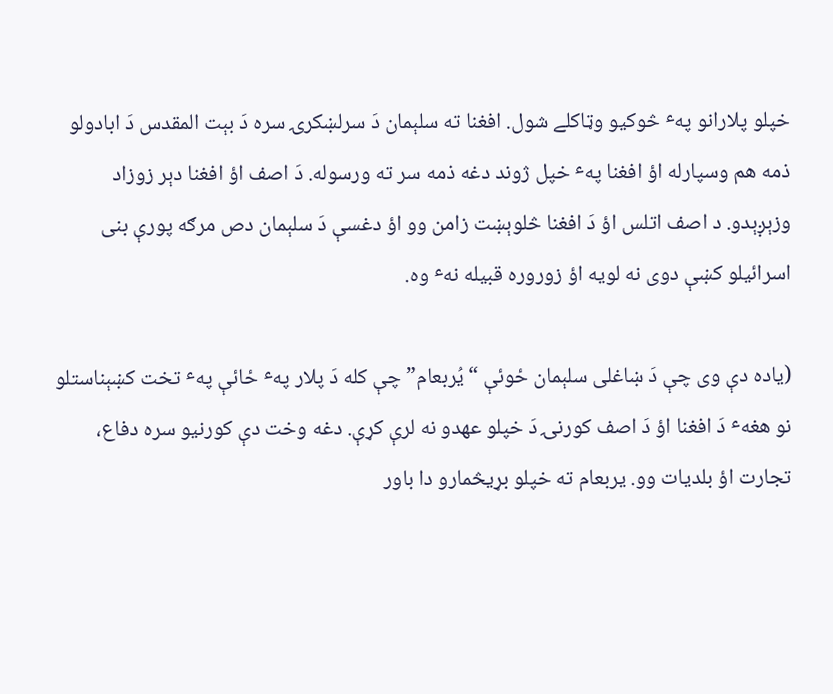خپلو پلارانو پهٴ څوکيو وټاکلے شول. افغنا ته سلېمان دَ سرلښکرۍ سره دَ بېت المقدس دَ ابادولو ذمه هم وسپارله اؤ افغنا پهٴ خپل ژوند دغه ذمه سر ته ورسوله. دَ اصف اؤ افغنا دېر زوزاد وزېږېدو. د اصف اتلس اؤ دَ افغنا څلوېښت زامن وو اؤ دغسې دَ سلېمان دص مرګه پورې بنى اسرائيلو کښې دوى نه لويه اؤ زوروره قبيله نهٴ وه.

(ياده دې وى چې دَ ښاغلى سلېمان ځوئې “يُربعام” چې کله دَ پلار پهٴ ځائې پهٴ تخت کښېناستلو نو هغهٴ دَ افغنا اؤ دَ اصف کورنۍ دَ خپلو عهدو نه لرې کړې. دغه وخت دې کورنيو سره دفاع، تجارت اؤ بلديات وو. يربعام ته خپلو بړيڅمارو دا باور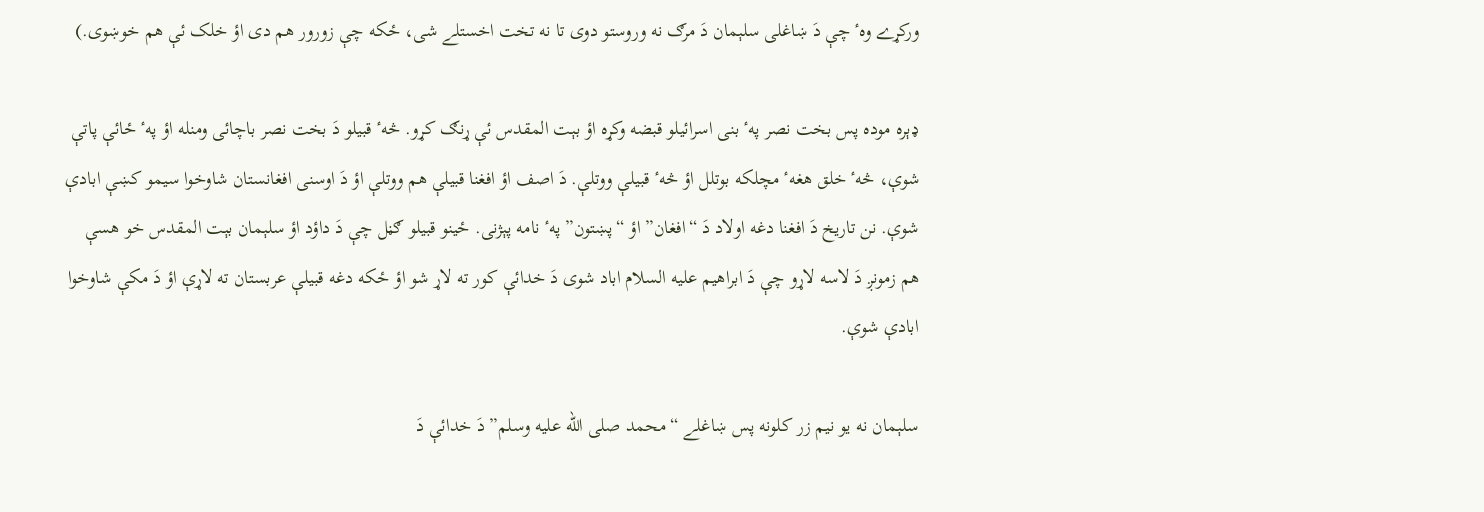ورکړے وهٴ چې دَ ښاغلى سلېمان دَ مرګ نه وروستو دوى تا نه تخت اخستلے شى، ځکه چې زورور هم دى اؤ خلک ئې هم خوښوى.)

ډېره موده پس بخت نصر پهٴ بنى اسرائيلو قبضه وکړه اؤ بېت المقدس ئې ړنګ کړو. څهٴ قبيلو دَ بخت نصر باچائى ومنله اؤ پهٴ ځائې پاتې شوې، څهٴ خلق هغهٴ مچلکه بوتلل اؤ څهٴ قبيلې ووتلې. دَ اصف اؤ افغنا قبيلې هم ووتلې اؤ دَ اوسنى افغانستان شاوخوا سيمو کښې ابادې شوې. نن تاريخ دَ افغنا دغه اولاد دَ “افغان” اؤ “پښتون” پهٴ نامه پېژنى. ځينو قبيلو ګڼل چې دَ داؤد اؤ سلېمان بېت المقدس خو هسې هم زمونږ دَ لاسه لاړو چې دَ ابراهيم عليه السلام اباد شوى دَ خدائې کور ته لاړ شو اؤ ځکه دغه قبيلې عربستان ته لاړې اؤ دَ مکې شاوخوا ابادې شوې.

سلېمان نه يو نيم زر کلونه پس ښاغلے “محمد صلى الله عليه وسلم” دَ خدائې دَ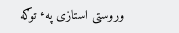وروستى استازى پهٴ توګه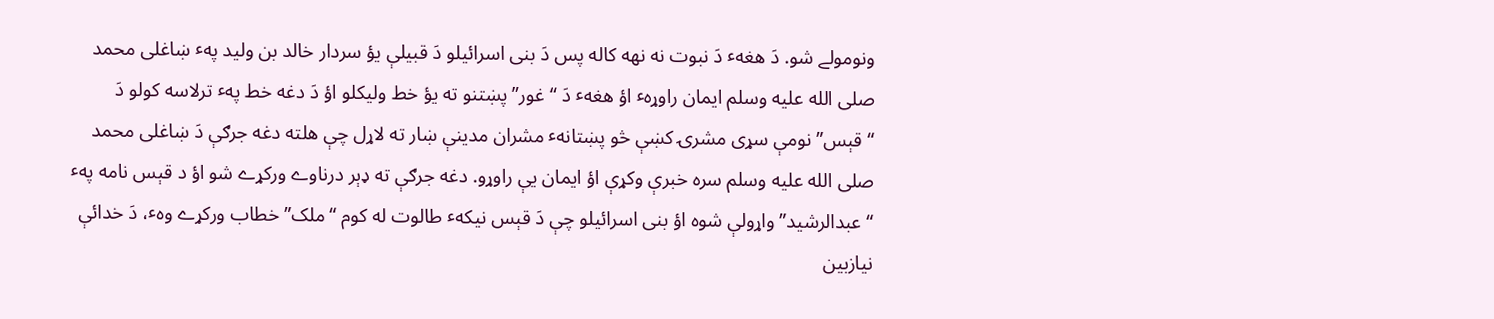ونومولے شو. دَ هغهٴ دَ نبوت نه نهه کاله پس دَ بنى اسرائيلو دَ قبيلې يؤ سردار خالد بن وليد پهٴ ښاغلى محمد صلى الله عليه وسلم ايمان راوړهٴ اؤ هغهٴ دَ “غور” پښتنو ته يؤ خط وليکلو اؤ دَ دغه خط پهٴ ترلاسه کولو دَ “قېس” نومې سړى مشرۍ کښې څو پښتانهٴ مشران مدينې ښار ته لاړل چې هلته دغه جرګې دَ ښاغلى محمد صلى الله عليه وسلم سره خبرې وکړې اؤ ايمان يې راوړو. دغه جرګې ته ډېر درناوے ورکړے شو اؤ د قېس نامه پهٴ “عبدالرشيد” واړولې شوه اؤ بنى اسرائيلو چې دَ قېس نيکهٴ طالوت له کوم “ملک” خطاب ورکړے وهٴ، دَ خدائې نيازبين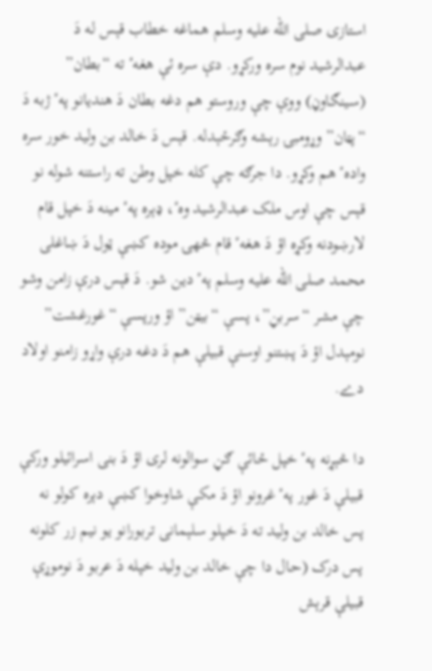استازى صلى الله عليه وسلم هماغه خطاب قېس له دَ عبدالرشيد نوم سره ورکړو. دې سره ئې هغهٴ ته “بطان” (سينګاوڼ) ووې چې وروستو هم دغه بطان دَ هنديانو پهٴ ژبه دَ “پټان” وړومبۍ رېشه وګرځېدله. قېس دَ خالد بن وليد خور سره وادهٴ هم وکړو. دا جرګه چې کله خپل وطن ته راستنه شوله نو قېس چې اوس ملک عبدالرشيد وهٴ، ډېره پهٴ مينه دَ خپل قام لارښودنه وکړه اؤ دَ هغهٴ قام څهۍ موده کښې ټول دَ ښاغلى محمد صلى الله عليه وسلم پهٴ دين شو. دَ قېس درې زامن وشو چې مشر “سربڼ”، پسې “بيټن” اؤ ورپسې “غورغشت” نومېدل اؤ دَ پښتنو اوسنې قبيلې هم دَ دغه درې واړو زامنو اولاد دے.

دا څېړنه پهٴ خپل ځائې ګڼ سوالونه لرى اؤ دَ بنى اسرائيلو ورکې قبيلې دَ غور پهٴ غرونو اؤ دَ مکې شاوخوا کښې دېره کولو نه پس خالد بن وليد ته دَ خپلو سلېمانى تربورانو يو نيم زر کلونه پس درک (حال دا چې خالد بن وليد خپله دَ عربو دَ نوموړې قبيلې قرېش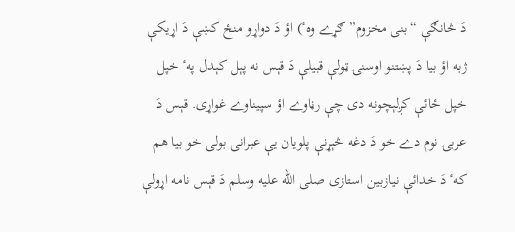دَ څانګې “بنى مخزوم” ګړے وهٴ) اؤ دَ دواړو منځ کښې دَ اړيکې ژبه اؤ بيا دَ پښتنو اوسنۍ ټولې قبيلې دَ قېس نه پېل کېدل پهٴ خپل خپل ځائې کږلېچونه دى چې رڼاوے اؤ سپيناوے غواړى. قېس دَ عربۍ نوم دے خو دَ دغه څېړنې پلويان يې عبرانى بولى خو بيا هم کهٴ دَ خدائې نيازبين استازى صلى الله عليه وسلم دَ قېس نامه اړولې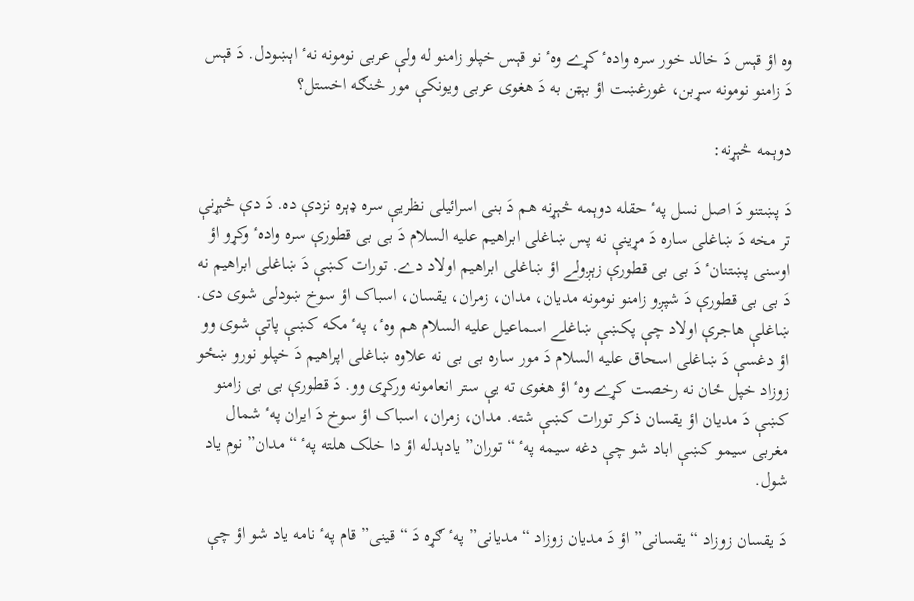وه اؤ قېس دَ خالد خور سره وادهٴ کړے وهٴ نو قېس خپلو زامنو له ولې عربى نومونه نهٴ اېښودل. دَ قېس دَ زامنو نومونه سړبن، غورغښت اؤ بېټن به دَ هغوى عربى ويونکې مور څنګه اخستل؟

دوېمه څېړنه:

دَ پښتنو دَ اصل نسل پهٴ حقله دوېمه څېړنه هم دَ بنى اسرائيلى نظريې سره ډېره نزدې ده. دَ دې څېړنې تر مخه دَ ښاغلى ساره دَ مړينې نه پس ښاغلى ابراهيم عليه السلام دَ بى بى قطورې سره وادهٴ وکړو اؤ اوسنى پښتنانٴ دَ بى بى قطورې زېږولے اؤ ښاغلى ابراهيم اولاد دے. تورات کښې دَ ښاغلى ابراهيم نه دَ بى بى قطورې دَ شپږو زامنو نومونه مديان، مدان، زمران، يقسان، اسباک اؤ سوخ ښودلى شوى دى. ښاغلې هاجرې اولاد چې پکښې ښاغلے اسماعيل عليه السلام هم وهٴ، پهٴ مکه کښې پاتې شوى وو اؤ دغسې دَ ښاغلى اسحاق عليه السلام دَ مور ساره بى بى نه علاوه ښاغلى اپراهيم دَ خپلو نورو ښځو زوزاد خپل ځان نه رخصت کړے وهٴ اؤ هغوى ته يې ستر انعامونه ورکړى وو. دَ قطورې بى بى زامنو کښې دَ مديان اؤ يقسان ذکر تورات کښې شته. مدان، زمران، اسباک اؤ سوخ دَ ايران پهٴ شمال مغربى سيمو کښې اباد شو چې دغه سيمه پهٴ “توران” يادېدله اؤ دا خلک هلته پهٴ “مدان” نوم ياد شول.

دَ يقسان زوزاد “يقسانى” اؤ دَ مديان زوزاد “مديانى” پهٴ ګړه دَ “قينى” قام پهٴ نامه ياد شو اؤ چې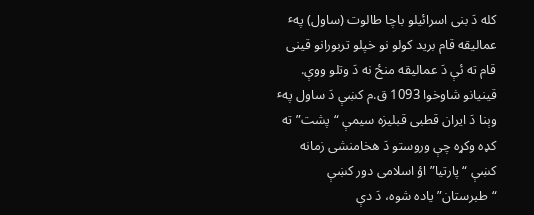کله دَ بنى اسرائيلو باچا طالوت (ساول) پهٴ عماليقه قام بريد کولو نو خپلو تربورانو قينى قام ته ئې دَ عماليقه منځ نه دَ وتلو ووې. قينيانو شاوخوا 1093 ق.م کښې دَ ساول پهٴ وېنا دَ ايران قطبى قبليزه سيمې “پشت” ته کډه وکړه چې وروستو دَ هخامنشى زمانه کښې “پارتيا” اؤ اسلامى دور کښې “طبرستان” ياده شوه، دَ دې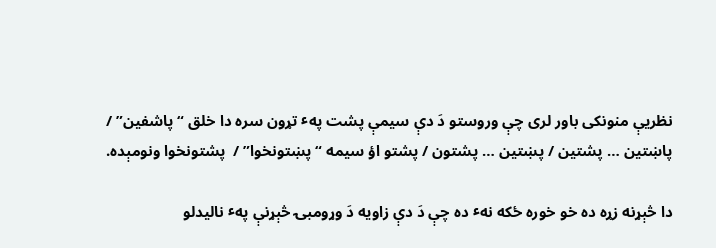نظريې منونکى باور لرى چې وروستو دَ دې سيمې پشت پهٴ تړون سره دا خلق “پاشفين” / پاښتين … پشتين / پښتين … پشتون / پشتو اؤ سيمه “پښتونخوا” /  پشتونخوا ونومېده.

دا څېړنه زړه ده خو خوره ځکه نهٴ ده چې دَ دې زاويه دَ وړومبۍ څېړنې پهٴ ناليدلو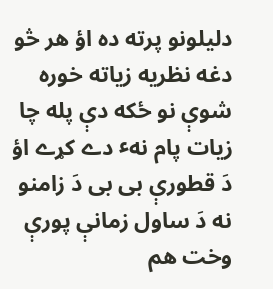دليلونو پرته ده اؤ هر څو دغه نظريه زياته خوره شوې نو ځکه دې پله چا زيات پام نهٴ دے کړے اؤ دَ قطورې بى بى دَ زامنو نه دَ ساول زمانې پورې وخت هم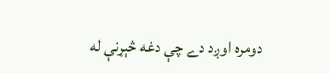دومره اوږد دے چې دغه څېړنې له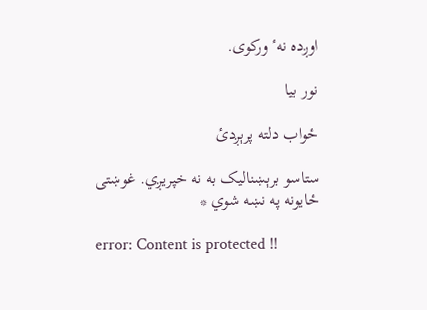اوږده نهٴ ورکوى.

نور بيا

ځواب دلته پرېږدئ

ستاسو برېښناليک به نه خپريږي. غوښتى ځایونه په نښه شوي *

error: Content is protected !!